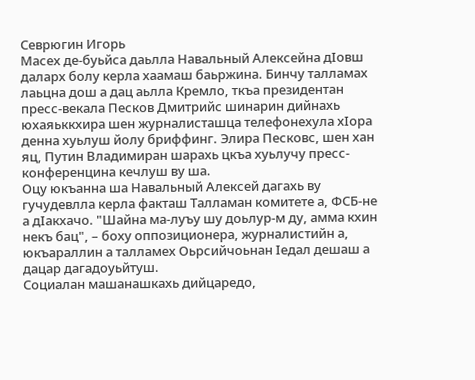Севрюгин Игорь
Масех де-буьйса даьлла Навальный Алексейна дIовш даларх болу керла хаамаш баьржина. Бинчу талламах лаьцна дош а дац аьлла Кремло, ткъа президентан пресс-векала Песков Дмитрийс шинарин дийнахь юхаяьккхира шен журналисташца телефонехула хIора денна хуьлуш йолу бриффинг. Элира Песковс, шен хан яц, Путин Владимиран шарахь цкъа хуьлучу пресс-конференцина кечлуш ву ша.
Оцу юкъанна ша Навальный Алексей дагахь ву гучудевлла керла факташ Талламан комитете а, ФСБ-не а дIакхачо. "Шайна ма-луъу шу доьлур-м ду, амма кхин некъ бац", – боху оппозиционера, журналистийн а, юкъараллин а талламех Оьрсийчоьнан Iедал дешаш а дацар дагадоуьйтуш.
Социалан машанашкахь дийцаредо,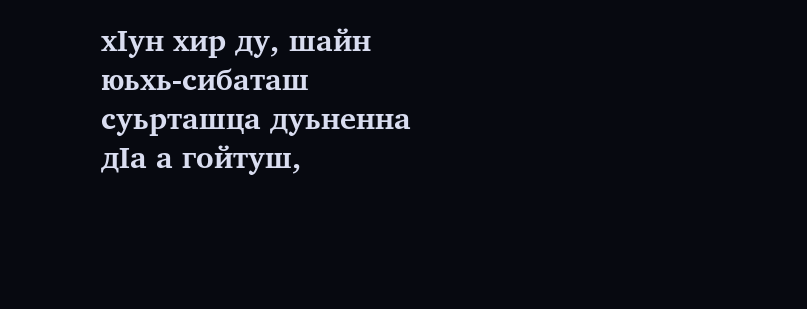хIун хир ду, шайн юьхь-сибаташ суьрташца дуьненна дIа а гойтуш,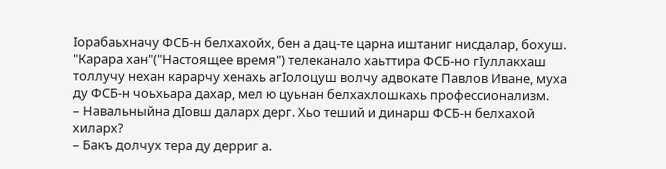Iорабаьхначу ФСБ-н белхахойх, бен а дац-те царна иштаниг нисдалар, бохуш.
"Карара хан"("Настоящее время") телеканало хаьттира ФСБ-но гIуллакхаш толлучу нехан карарчу хенахь агIолоцуш волчу адвокате Павлов Иване, муха ду ФСБ-н чоьхьара дахар, мел ю цуьнан белхахлошкахь профессионализм.
– Навальныйна дIовш даларх дерг. Хьо теший и динарш ФСБ-н белхахой хиларх?
– Бакъ долчух тера ду дерриг а.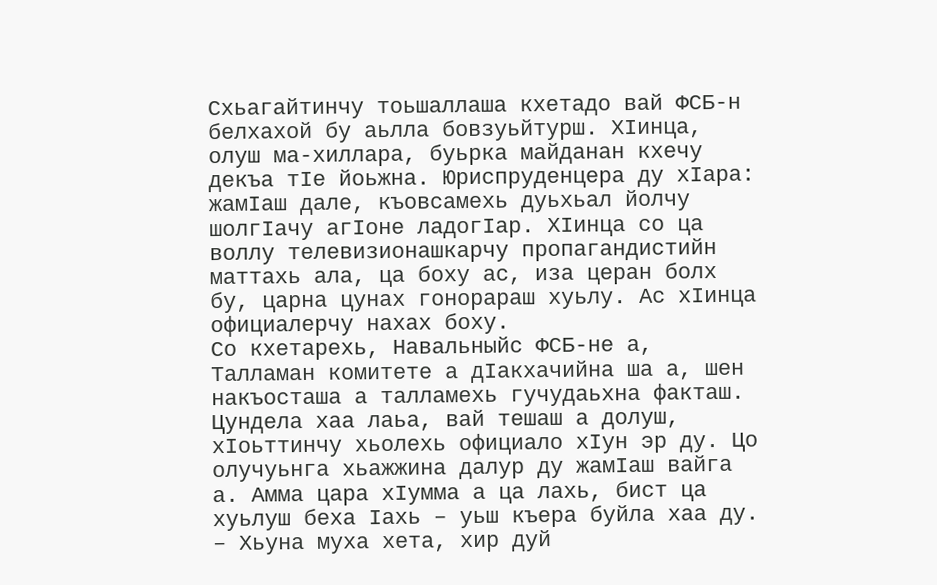Схьагайтинчу тоьшаллаша кхетадо вай ФСБ-н белхахой бу аьлла бовзуьйтурш. ХIинца, олуш ма-хиллара, буьрка майданан кхечу декъа тIе йоьжна. Юриспруденцера ду хIара: жамIаш дале, къовсамехь дуьхьал йолчу шолгIачу агIоне ладогIар. ХIинца со ца воллу телевизионашкарчу пропагандистийн маттахь ала, ца боху ас, иза церан болх бу, царна цунах гонорараш хуьлу. Ас хIинца официалерчу нахах боху.
Со кхетарехь, Навальныйс ФСБ-не а, Талламан комитете а дIакхачийна ша а, шен накъосташа а талламехь гучудаьхна факташ. Цундела хаа лаьа, вай тешаш а долуш, хIоьттинчу хьолехь официало хIун эр ду. Цо олучуьнга хьажжина далур ду жамIаш вайга а. Амма цара хIумма а ца лахь, бист ца хуьлуш беха Iахь – уьш къера буйла хаа ду.
– Хьуна муха хета, хир дуй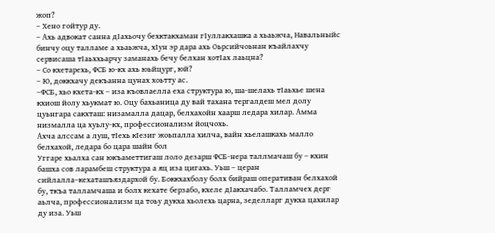жоп?
– Хено гойтур ду.
– Ахь адвокат санна дIахьочу бехктакхаман гIуллакхашка а хьаьжча, Навальныйс бинчу оцу талламе а хьаьжча, хIун эр дара ахь Оьрсийчоьнан къайлахчу сервисаша тIаьххьарчу заманахь бечу белхан хотIах лаьцна?
– Со кхетарехь, ФСБ ю-кх ахь юьйцург, юй?
– Ю, доккхачу декъанна цунах хоьтту ас.
–ФСБ, хьо кхета-кх – иза къовлаелла еха структура ю, ша-шелахь тIаьхье шена кхиош йолу хьукмат ю. Оцу бахьаница ду вай тахана тергалдеш мел долу цуьнгара сакхташ: низамалла дацар, белхахойн хаарш ледара хилар. Амма низмалла ца хуьлу-кх, профессионализм йоцчохь.
Ахча алссам а луш, тIехь кIезиг жоьпалла хилча, вайн хьелашкахь малло белхахой, ледара бо цара шайн бол
Уггаре хьалха сан юкъаметтигаш лоло дезарш ФСБ-нера таллмачаш бу – кхин башха сов ларамбеш структура а яц иза цигахь. Уьш – церан сийлалла–кехаташъяздархой бу. Боккхахболу болх бийраш оперативан белхахой бу, ткъа талламчаша и болх кехате берзабо, кхеле дIакхачабо. Талламчех дерг аьлча, профессионализм ца тоьу дукха хьолехь царна, зеделларг дукха цахилар ду иза. Уьш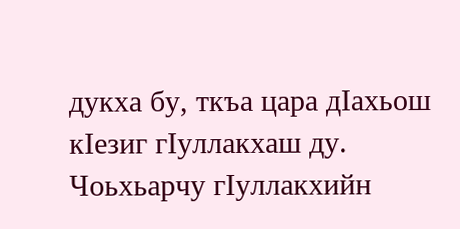дукха бу, ткъа цара дIахьош кIезиг гIуллакхаш ду. Чоьхьарчу гIуллакхийн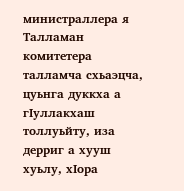министраллера я Талламан комитетера талламча схьаэцча, цуьнга дуккха а гIуллакхаш толлуьйту, иза дерриг а хууш хуьлу, хIора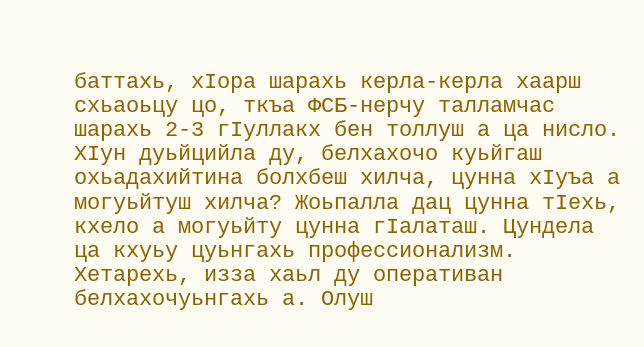баттахь, хIора шарахь керла-керла хаарш схьаоьцу цо, ткъа ФСБ-нерчу талламчас шарахь 2-3 гIуллакх бен толлуш а ца нисло. ХIун дуьйцийла ду, белхахочо куьйгаш охьадахийтина болхбеш хилча, цунна хIуъа а могуьйтуш хилча? Жоьпалла дац цунна тIехь, кхело а могуьйту цунна гIалаташ. Цундела ца кхуьу цуьнгахь профессионализм.
Хетарехь, изза хаьл ду оперативан белхахочуьнгахь а. Олуш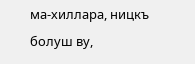ма-хиллара, ницкъ болуш ву,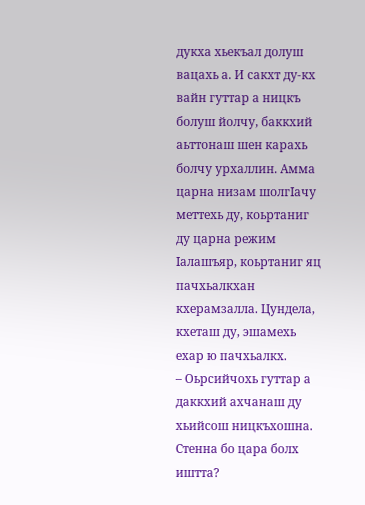дукха хьекъал долуш вацахь а. И сакхт ду-кх вайн гуттар а ницкъ болуш йолчу, баккхий аьттонаш шен карахь болчу урхаллин. Амма царна низам шолгIачу меттехь ду, коьртаниг ду царна режим Iалашъяр, коьртаниг яц пачхьалкхан кхерамзалла. Цундела, кхеташ ду, эшамехь ехар ю пачхьалкх.
– Оьрсийчохь гуттар а даккхий ахчанаш ду хьийсош ницкъхошна. Стенна бо цара болх иштта?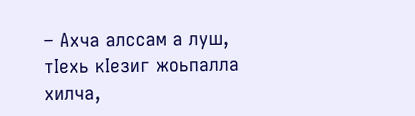– Ахча алссам а луш, тIехь кIезиг жоьпалла хилча,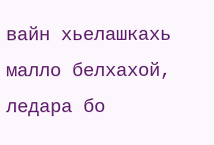вайн хьелашкахь малло белхахой, ледара бо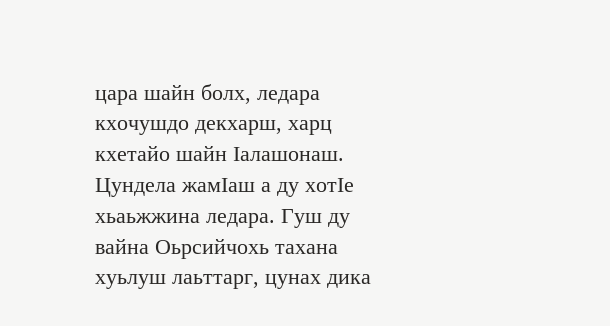цара шайн болх, ледара кхочушдо декхарш, харц кхетайо шайн Iалашонаш. Цундела жамIаш а ду хотIе хьаьжжина ледара. Гуш ду вайна Оьрсийчохь тахана хуьлуш лаьттарг, цунах дика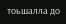тоьшалла до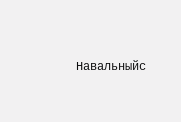Навальныйс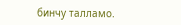бинчу талламо.